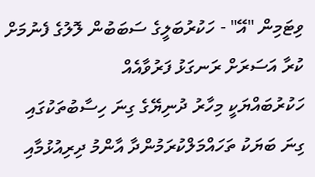ވިޓަމިން "އޭ" - ހަކުރުބަލީގެ ސަބަބުން ލޮލުގެ ފެނުމަށް ކުރާ އަސަރަށް ރަނގަޅު ފަރުވާއެއް
ހަކުރުބައްޔަކީ މިހާރު ދުނިޔޭގެ ގިނަ ހިސާބުތަކުގައި ގިނަ ބަޔަކު ތަހައްމަލްކުރަމުންދާ އާންމު ދިރިއުޅުމާއި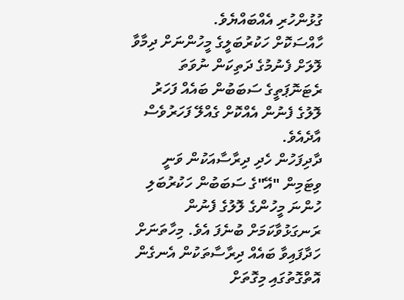ގުޅުންހުރި އެއްބައްޔެވެ.
ހާއްސަކޮށް ހަކުރުބަލީގެ މީހުންނަށް ދިމާވާ ލޮލަށް ފެނުމުގެ ދަތިކަން ނުވަތަ ރެޓަނޮޕަތީގެ ސަބަބުން ބައެއް ފަހަރު ލޮލުގެ ފެނުން އެއްކޮށް ގެއްލޭ ފަހަރުވެސް އާދެއެވެ.
ދާދިފަހުން ހެދި ދިރާސާއަކުން ވަނީ ވިޓަމިން "އޭ"ގެ ސަބަބުން ހަކުރުބަލި ހުންނަ މީހުންގެ ލޮލުގެ ފެނުން ރަނގަޅުވާކަމަށް ބުނެފަ އެވެ. މިހާތަނަށް ހަދާފައިވާ ބައެއް ދިރާސާތަކުން އެނގެން އޮތްގޮތުގައި މިގޮތަށް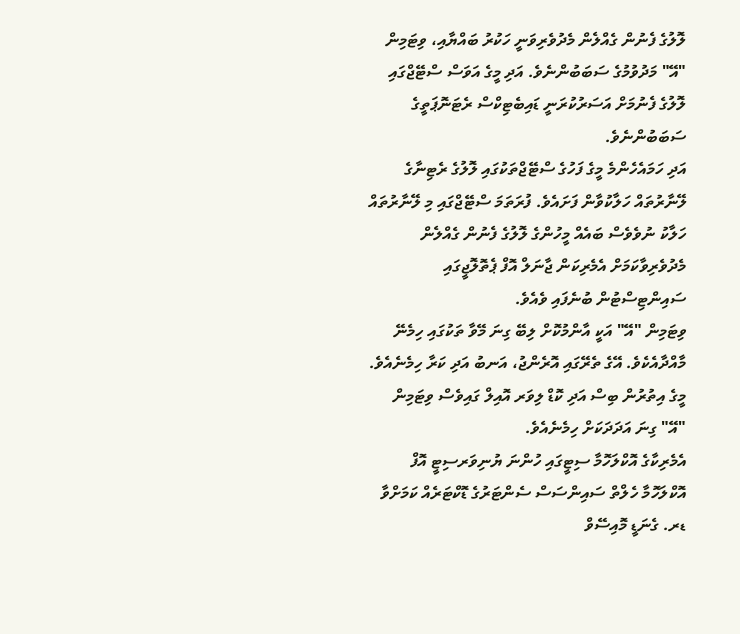ލޮލުގެ ފެނުން ގެއްލެން މެދުވެރިވަނީ ހަކުރު ބައްޔާއި، ވިޓަމިން "އޭ" މަދުވުމުގެ ސަބަބުންނެވެ. އަދި މީގެ އަވަސް ސްޓޭޖްގައި ލޮލުގެ ފެނުމަށް އަސަރުކުރަނީ ޑައިބެޓިކްސް ރެޓަނޮޕަތީގެ ސަބަބުންނެވެ.
އަދި ހަމައެހެންމެ މީގެ ފަހުގެ ސްޓޭޖްތަކުގައި ލޮލުގެ ރެޓިނާގެ ލޭނާރުތައް ހަލާކުވާން ފަށައެވެ. ފުރަތަމަ ސްޓޭޖްގައި މި ލޭނާރުތައް ހަލާކު ނުވެވެސް ބައެއް މީހުންގެ ލޮލުގެ ފެނުން ގެއްލެން މެދުވެރިވާކަމަށް އެމެރިކަން ޖާނަލް އޮފް ޕެތޮލޮޖީގައި ސައިންޓިސްޓުން ބުނެފައި ވެއެވެ.
ވިޓަމިން "އޭ" އަކީ އާންމުކޮށް ލިބޭ ގިނަ މޭވާ ތަކުގައި ހިމެނޭ މާއްދާއެކެވެ. އޭގެ ތެރޭގައި އޮރެންޖު، އަނބު އަދި ކަރާ ހިމެނެއެވެ. މީގެ އިތުރުން ބިސް އަދި ކޮޑް ލިވަރ އޮއިލް ގައިވެސް ވިޓަމިން "އޭ" ގިނަ އަދަދަކަށް ހިމެނެއެވެ.
އެމެރިކާގެ އޮކްލަހޮމާ ސިޓީގައި ހުންނަ ޔުނިވަރސިޓީ އޮފް އޮކްލަހޮމާ ހެލްތް ސައިންސަސް ސެންޓަރުގެ ޑޮކްޓަރެއް ކަމަށްވާ ޑރ. ގެނަޑީ މޮއިސޭވް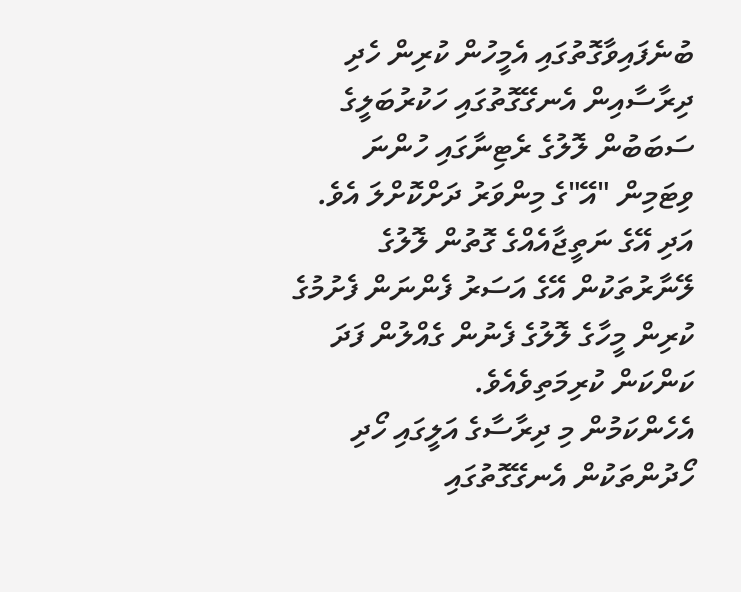ބުނެފައިވާގޮތުގައި އެމީހުން ކުރިން ހެދި ދިރާސާއިން އެނގޭގޮތުގައި ހަކުރުބަލީގެ ސަބަބުން ލޮލުގެ ރެޓިނާގައި ހުންނަ ވިޓަމިން "އޭ"ގެ މިންވަރު ދަށްކޮށްލަ އެވެ. އަދި އޭގެ ނަތީޖާއެއްގެ ގޮތުން ލޮލުގެ ލޭނާރުތަކުން އޭގެ އަސަރު ފެންނަން ފެށުމުގެ ކުރިން މީހާގެ ލޮލުގެ ފެނުން ގެއްލުން ފަދަ ކަންކަން ކުރިމަތިވެއެވެ.
އެހެންކަމުން މި ދިރާސާގެ އަލީގައި ހޯދި ހޯދުންތަކުން އެނގޭގޮތުގައި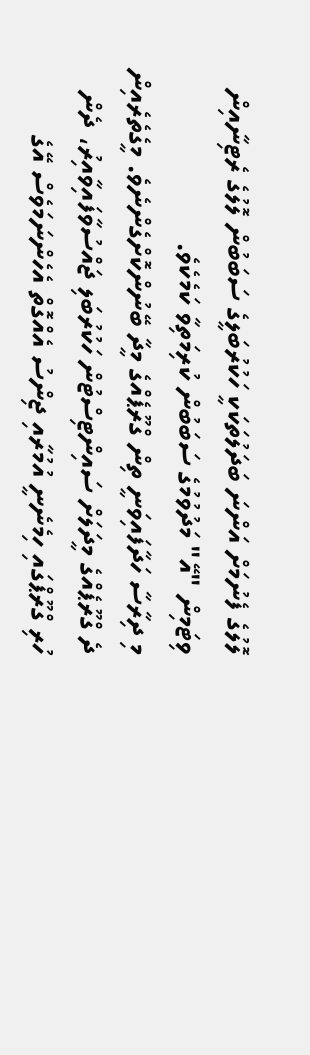ލޮލުގެ ފެނުމަށް އަންނަ ބަދަލުތަކަކީ ހަކުރުބަލީގެ ސަބަބުން ލޮލުގެ ރެޓިނާއިން ވިޓަމިން "އޭ" މަދުވުމުގެ ސަބަބުން ކުރިމަތިވާ ކަމެކެވެ.
މި ދިރާސާ ހަދާފައިވަނީ ތިން ގްރޫޕެއްގެ މީދާ ބޭނުންކޮށްގެންނެވެ. މީގެތެރެއިން ދެ ގްރޫޕެއްގެ މީދަލަށް ސައިންޓިސްޓުން ހަކުރުބަލި ޖައްސުވާފައިވާއިރު، ދެން ހުރި ގްރޫޕްގައި ހިމެނެނީ އުމުރާއި ޖިންސު އެއްގޮތް އެހެންނަމަވެސް އޭގެ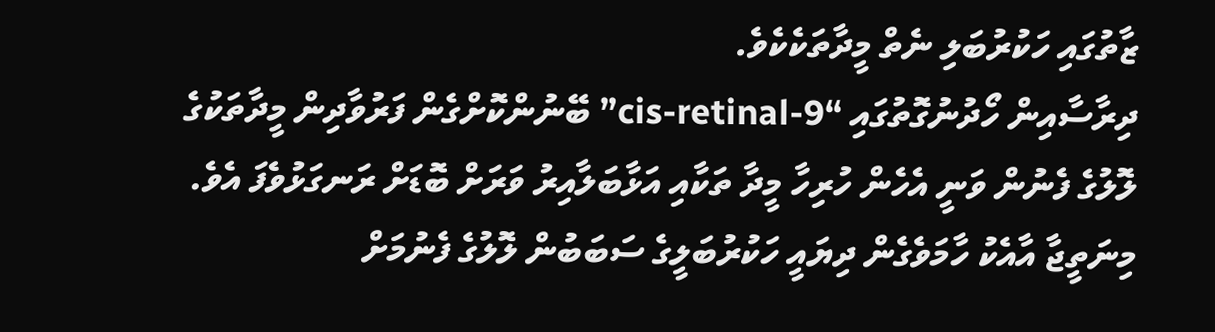ޒާތުގައި ހަކުރުބަލި ނެތް މީދާތަކެކެވެ.
ދިރާސާއިން ހޯދުނުގޮތުގައި “9-cis-retinal” ބޭނުންކޮށްގެން ފަރުވާދިން މީދާތަކުގެ ލޮލުގެ ފެނުން ވަނީ އެހެން ހުރިހާ މީދާ ތަކާއި އަޅާބަލާއިރު ވަރަށް ބޮޑަށް ރަނގަޅުވެފަ އެވެ.
މިނަތީޖާ އާއެކު ހާމަވެގެން ދިޔައީ ހަކުރުބަލީގެ ސަބަބުން ލޮލުގެ ފެނުމަށް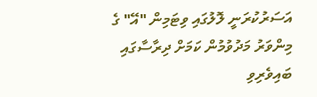އަސަރުކުރަނީ ލޮލުގައި ވިޓަމިން "އޭ" ގެ މިންވަރު މަދުވުމުން ކަމަށް ދިރާސާގައި ބައިވެރިވި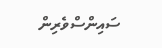ސައިންސްވެރިން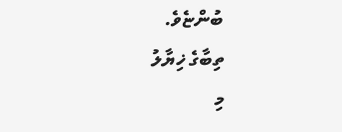ބުންޏެވެ.
ތިބާގެ ޚިޔާލު
މި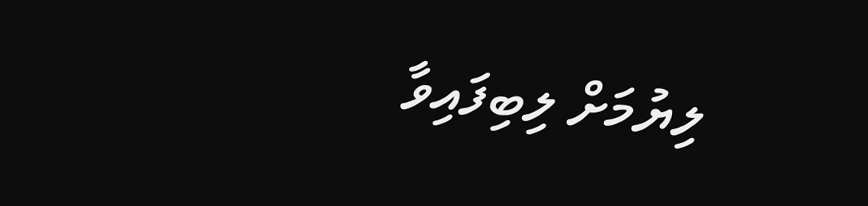ލިޔުމަށް ލިބިފައިވާ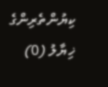ކިޔުންތެރިންގެ ޚިޔާލު (0)